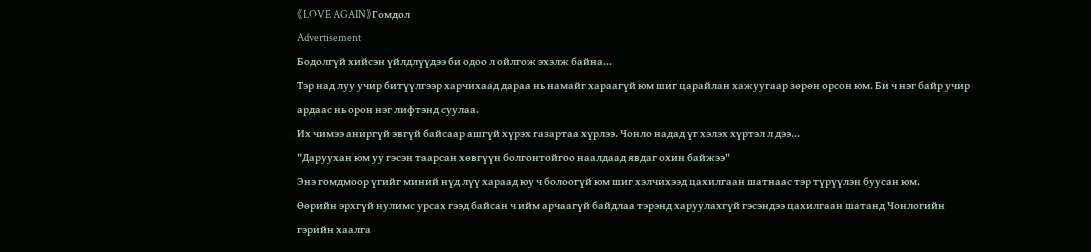《LOVE AGAIN》Гомдол
Advertisement
Бодолгүй хийсэн үйлдлүүдээ би одоо л ойлгож эхэлж байна...
Тэр над луу учир битүүлгээр харчихаад дараа нь намайг хараагүй юм шиг царайлан хажуугаар зөрөн орсон юм. Би ч нэг байр учир ардаас нь орон нэг лифтэнд суулаа.
Их чимээ аниргүй эвгүй байсаар ашгүй хүрэх газартаа хүрлээ. Чонло надад үг хэлэх хүртэл л дээ...
"Даруухан юм уу гэсэн таарсан хөвгүүн болгонтойгоо наалдаад явдаг охин байжээ"
Энэ гомдмоор үгийг миний нүд лүү хараад юу ч болоогүй юм шиг хэлчихээд цахилгаан шатнаас тэр түрүүлэн буусан юм.
Өөрийн эрхгүй нулимс урсах гээд байсан ч ийм арчаагүй байдлаа тэрэнд харуулахгүй гэсэндээ цахилгаан шатанд Чонлогийн гэрийн хаалга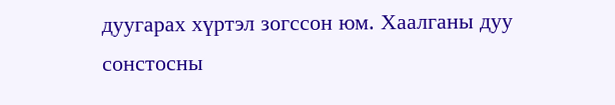дуугарах хүртэл зогссон юм. Хаалганы дуу сонстосны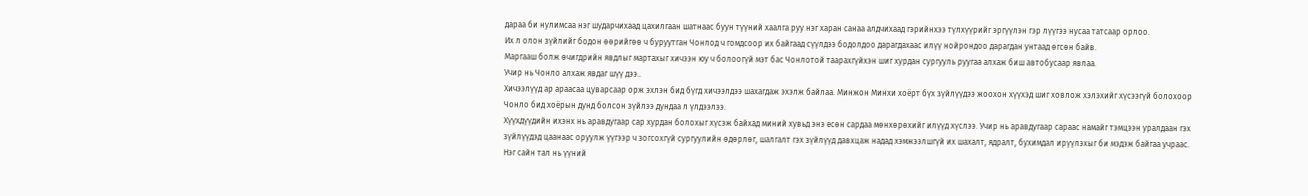дараа би нулимсаа нэг шударчихаад цахилгаан шатнаас буун түүний хаалга руу нэг харан санаа алдчихаад гэрийнхээ түлхүүрийг эргүүлэн гэр лүүгээ нусаа татсаар орлоо.
Их л олон зүйлийг бодон өөрийгөө ч буруутган Чонлод ч гомдсоор их байгаад сүүлдээ бодолдоо дарагдахаас илүү нойрондоо дарагдан унтаад өгсөн байв.
Маргааш болж өчигдрийн явдлыг мартахыг хичээн юу ч болоогүй мэт бас Чонлотой таарахгүйхэн шиг хурдан сургууль руугаа алхаж биш автобусаар явлаа.
Учир нь Чонло алхаж явдаг шүү дээ..
Хичээлүүд ар араасаа цуварсаар орж эхлэн бид бүгд хичээлдээ шахагдаж эхэлж байлаа. Минжон Минхи хоёрт бүх зүйлүүдээ жоохон хүүхэд шиг ховлож хэлэхийг хүсээгүй болохоор Чонло бид хоёрын дунд болсон зүйлээ дундаа л үлдээлээ.
Хүүхдүүдийн ихэнх нь аравдугаар сар хурдан болохыг хүсэж байхад миний хувьд энэ есөн сардаа мөнхөрөхийг илүүд хүслээ. Учир нь аравдугаар сараас намайг тэмцээн уралдаан гэх зүйлүүдэд цаанаас оруулж үүгээр ч зогсохгүй сургуулийн өдөрлөг, шалгалт гэх зүйлүүд давхцаж надад хэмжээлшгүй их шахалт, ядралт, бухимдал ирүүлэхыг би мэдэж байгаа учраас.
Нэг сайн тал нь үүний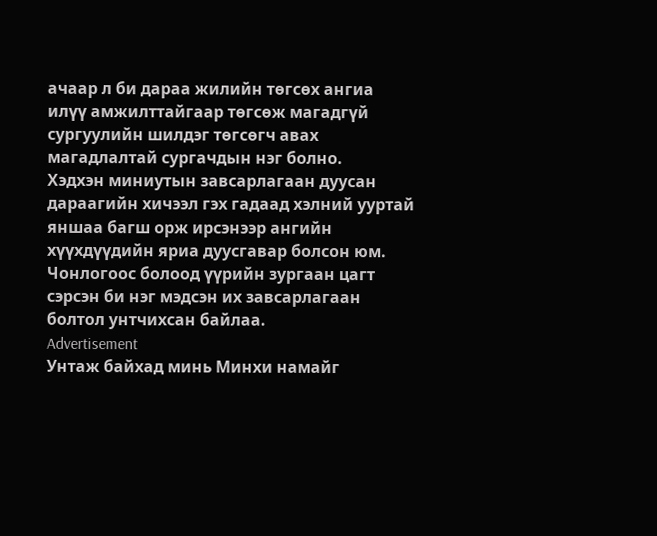ачаар л би дараа жилийн төгсөх ангиа илүү амжилттайгаар төгсөж магадгүй сургуулийн шилдэг төгсөгч авах магадлалтай сургачдын нэг болно.
Хэдхэн миниутын завсарлагаан дуусан дараагийн хичээл гэх гадаад хэлний ууртай яншаа багш орж ирсэнээр ангийн хүүхдүүдийн яриа дуусгавар болсон юм. Чонлогоос болоод үүрийн зургаан цагт сэрсэн би нэг мэдсэн их завсарлагаан болтол унтчихсан байлаа.
Advertisement
Унтаж байхад минь Минхи намайг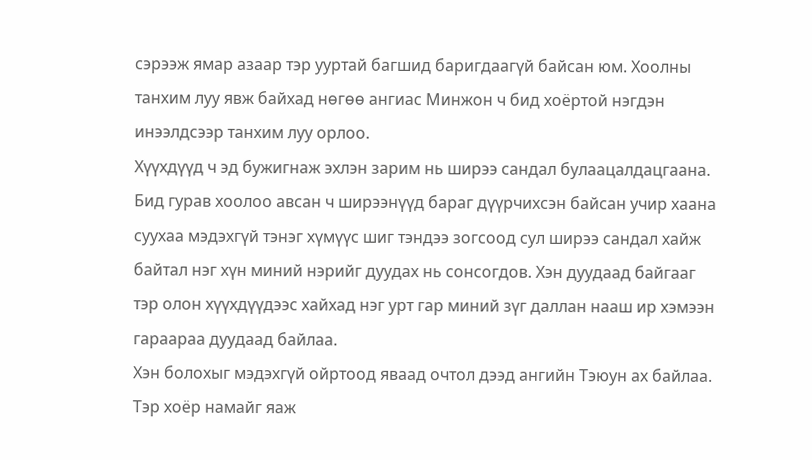сэрээж ямар азаар тэр ууртай багшид баригдаагүй байсан юм. Хоолны танхим луу явж байхад нөгөө ангиас Минжон ч бид хоёртой нэгдэн инээлдсээр танхим луу орлоо.
Хүүхдүүд ч эд бужигнаж эхлэн зарим нь ширээ сандал булаацалдацгаана. Бид гурав хоолоо авсан ч ширээнүүд бараг дүүрчихсэн байсан учир хаана суухаа мэдэхгүй тэнэг хүмүүс шиг тэндээ зогсоод сул ширээ сандал хайж байтал нэг хүн миний нэрийг дуудах нь сонсогдов. Хэн дуудаад байгааг тэр олон хүүхдүүдээс хайхад нэг урт гар миний зүг даллан нааш ир хэмээн гараараа дуудаад байлаа.
Хэн болохыг мэдэхгүй ойртоод яваад очтол дээд ангийн Тэюун ах байлаа. Тэр хоёр намайг яаж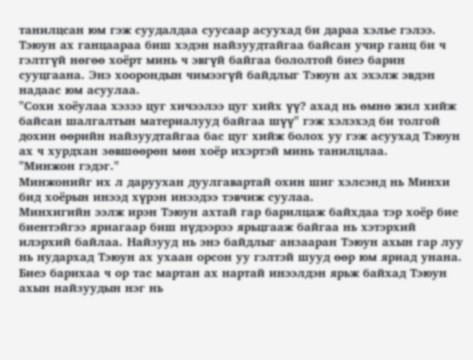танилцсан юм гэж суудалдаа суусаар асуухад би дараа хэлье гэлээ. Тэюун ах ганцаараа биш хэдэн найзуудтайгаа байсан учир ганц би ч гэлтгүй нөгөө хоёрт минь ч эвгүй байгаа бололтой биеэ барин сууцгаана. Энэ хоорондын чимээгүй байдлыг Тэюун ах эхэлж эвдэн надаас юм асуулаа.
"Сохи хоёулаа хэзээ цуг хичээлээ цуг хийх үү? ахад нь өмнө жил хийж байсан шалгалтын материалууд байгаа шүү" гэж хэлэхэд би толгой дохин өөрийн найзуудтайгаа бас цуг хийж болох уу гэж асуухад Тэюун ах ч хурдхан зөвшөөрөн мөн хоёр ихэртэй минь танилцлаа.
"Минжон гэдэг."
Минжонийг их л даруухан дуулгавартай охин шиг хэлсэнд нь Минхи бид хоёрын инээд хүрэн инээдээ тэвчиж суулаа.
Минхигийн ээлж ирэн Тэюун ахтай гар барилцаж байхдаа тэр хоёр бие биентэйгээ яриагаар биш нүдээрээ ярьцгааж байгаа нь хэтэрхий илэрхий байлаа. Найзууд нь энэ байдлыг анзааран Тэюун ахын гар луу нь нудархад Тэюун ах ухаан орсон уу гэлтэй шууд өөр юм яриад унана.
Биеэ барихаа ч ор тас мартан ах нартай инээлдэн ярьж байхад Тэюун ахын найзуудын нэг нь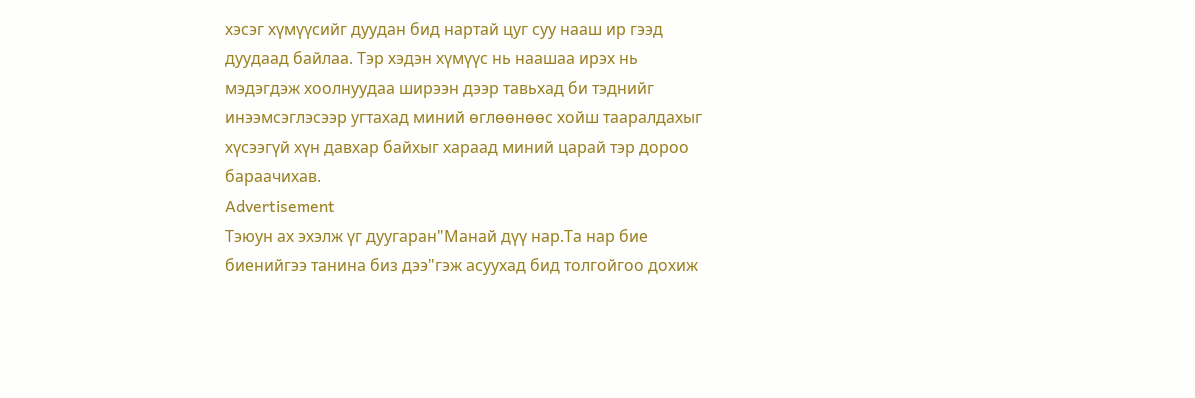хэсэг хүмүүсийг дуудан бид нартай цуг суу нааш ир гээд дуудаад байлаа. Тэр хэдэн хүмүүс нь наашаа ирэх нь мэдэгдэж хоолнуудаа ширээн дээр тавьхад би тэднийг инээмсэглэсээр угтахад миний өглөөнөөс хойш тааралдахыг хүсээгүй хүн давхар байхыг хараад миний царай тэр дороо бараачихав.
Advertisement
Тэюун ах эхэлж үг дуугаран"Манай дүү нар.Та нар бие биенийгээ танина биз дээ"гэж асуухад бид толгойгоо дохиж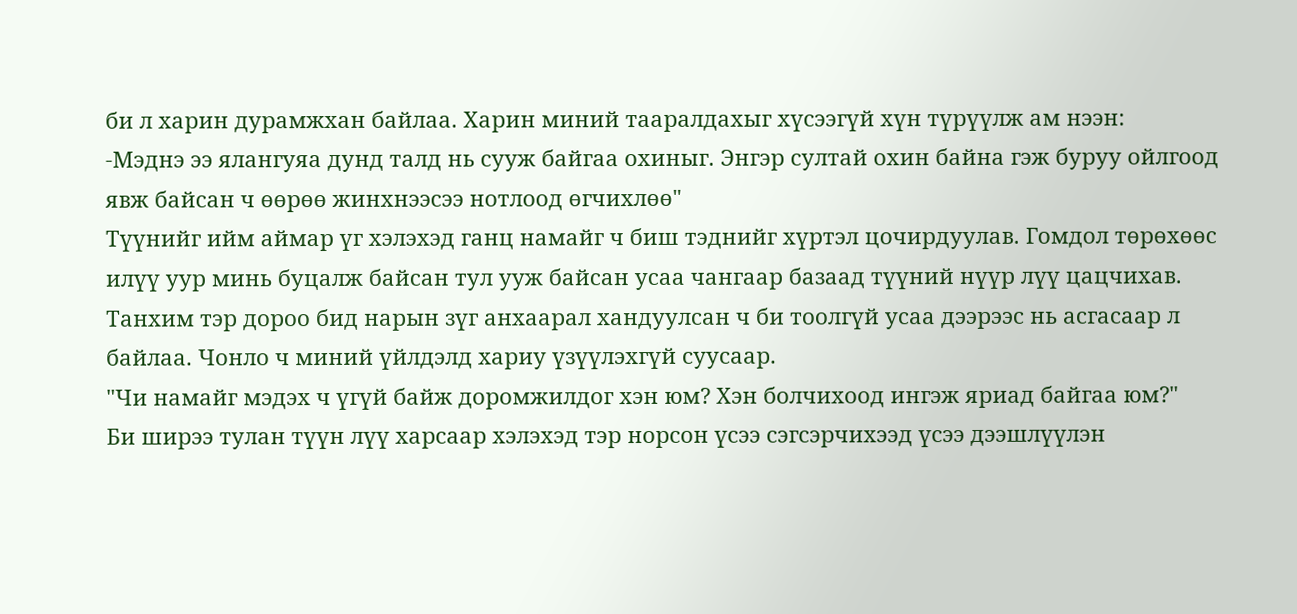би л харин дурамжхан байлаа. Харин миний тааралдахыг хүсээгүй хүн түрүүлж ам нээн:
-Мэднэ ээ ялангуяа дунд талд нь сууж байгаа охиныг. Энгэр султай охин байна гэж буруу ойлгоод явж байсан ч өөрөө жинхнээсээ нотлоод өгчихлөө"
Түүнийг ийм аймар үг хэлэхэд ганц намайг ч биш тэднийг хүртэл цочирдуулав. Гомдол төрөхөөс илүү уур минь буцалж байсан тул ууж байсан усаа чангаар базаад түүний нүүр лүү цацчихав.
Танхим тэр дороо бид нарын зүг анхаарал хандуулсан ч би тоолгүй усаа дээрээс нь асгасаар л байлаа. Чонло ч миний үйлдэлд хариу үзүүлэхгүй суусаар.
"Чи намайг мэдэх ч үгүй байж доромжилдог хэн юм? Хэн болчихоод ингэж яриад байгаа юм?"
Би ширээ тулан түүн лүү харсаар хэлэхэд тэр норсон үсээ сэгсэрчихээд үсээ дээшлүүлэн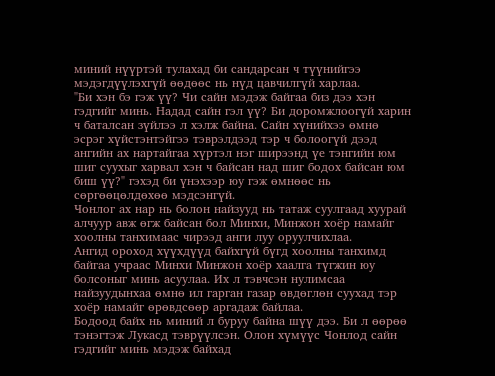миний нүүртэй тулахад би сандарсан ч түүнийгээ мэдэгдүүлэхгүй өөдөөс нь нүд цавчилгүй харлаа.
"Би хэн бэ гэж үү? Чи сайн мэдэж байгаа биз дээ хэн гэдгийг минь. Надад сайн гэл үү? Би доромжлоогүй харин ч баталсан зүйлээ л хэлж байна. Сайн хүнийхээ өмнө эсрэг хүйстэнтэйгээ тэврэлдээд тэр ч болоогүй дээд ангийн ах нартайгаа хүртэл нэг ширээнд үе тэнгийн юм шиг суухыг харвал хэн ч байсан над шиг бодох байсан юм биш үү?" гэхэд би үнэхээр юу гэж өмнөөс нь сөргөөцөлдөхөө мэдсэнгүй.
Чонлог ах нар нь болон найзууд нь татаж суулгаад хуурай алчуур авж өгж байсан бол Минхи, Минжон хоёр намайг хоолны танхимаас чирээд анги луу оруулчихлаа.
Ангид ороход хүүхдүүд байхгүй бүгд хоолны танхимд байгаа учраас Минхи Минжон хоёр хаалга түгжин юу болсоныг минь асуулаа. Их л тэвчсэн нулимсаа найзуудынхаа өмнө ил гарган газар өвдөглөн суухад тэр хоёр намайг өрөвдсөөр аргадаж байлаа.
Бодоод байх нь миний л буруу байна шүү дээ. Би л өөрөө тэнэгтэж Лукасд тэврүүлсэн. Олон хүмүүс Чонлод сайн гэдгийг минь мэдэж байхад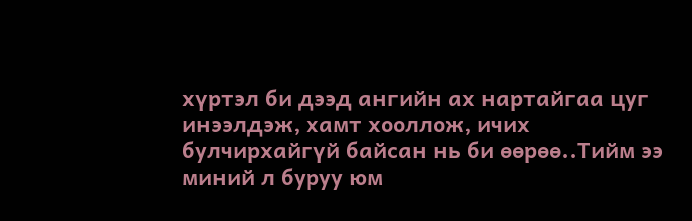хүртэл би дээд ангийн ах нартайгаа цуг инээлдэж, хамт хооллож, ичих булчирхайгүй байсан нь би өөрөө..Тийм ээ миний л буруу юм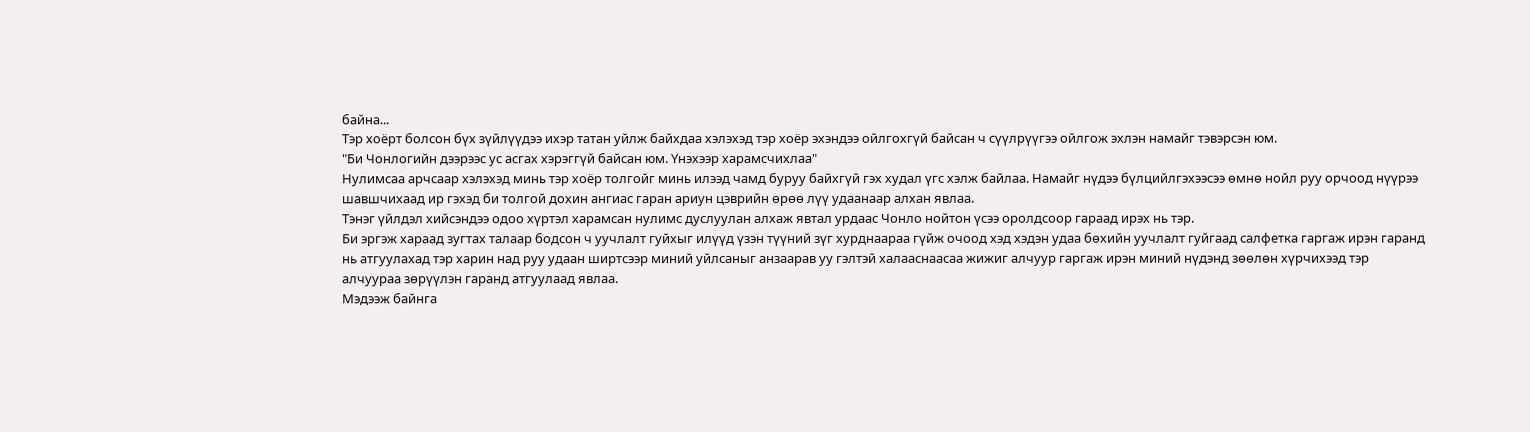байна...
Тэр хоёрт болсон бүх зүйлүүдээ ихэр татан уйлж байхдаа хэлэхэд тэр хоёр эхэндээ ойлгохгүй байсан ч сүүлрүүгээ ойлгож эхлэн намайг тэвэрсэн юм.
"Би Чонлогийн дээрээс ус асгах хэрэггүй байсан юм. Үнэхээр харамсчихлаа"
Нулимсаа арчсаар хэлэхэд минь тэр хоёр толгойг минь илээд чамд буруу байхгүй гэх худал үгс хэлж байлаа. Намайг нүдээ бүлцийлгэхээсээ өмнө нойл руу орчоод нүүрээ шавшчихаад ир гэхэд би толгой дохин ангиас гаран ариун цэврийн өрөө лүү удаанаар алхан явлаа.
Тэнэг үйлдэл хийсэндээ одоо хүртэл харамсан нулимс дуслуулан алхаж явтал урдаас Чонло нойтон үсээ оролдсоор гараад ирэх нь тэр.
Би эргэж хараад зугтах талаар бодсон ч уучлалт гуйхыг илүүд үзэн түүний зүг хурднаараа гүйж очоод хэд хэдэн удаа бөхийн уучлалт гуйгаад салфетка гаргаж ирэн гаранд нь атгуулахад тэр харин над руу удаан ширтсээр миний уйлсаныг анзаарав уу гэлтэй халааснаасаа жижиг алчуур гаргаж ирэн миний нүдэнд зөөлөн хүрчихээд тэр алчуураа зөрүүлэн гаранд атгуулаад явлаа.
Мэдээж байнга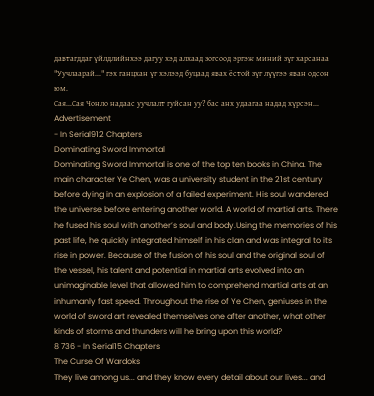давтагддаг үйлдлийнхээ дагуу хэд алхаад зогсоод эргэж миний зүг харсанаа
"Уучлаарай..." гэх ганцхан үг хэлээд буцаад явах ёстой зүг лүүгээ яван одсон юм.
Сая...Сая Чонло надаас уучлалт гуйсан уу? бас анх удаагаа надад хүрсэн...
Advertisement
- In Serial912 Chapters
Dominating Sword Immortal
Dominating Sword Immortal is one of the top ten books in China. The main character Ye Chen, was a university student in the 21st century before dying in an explosion of a failed experiment. His soul wandered the universe before entering another world. A world of martial arts. There he fused his soul with another’s soul and body.Using the memories of his past life, he quickly integrated himself in his clan and was integral to its rise in power. Because of the fusion of his soul and the original soul of the vessel, his talent and potential in martial arts evolved into an unimaginable level that allowed him to comprehend martial arts at an inhumanly fast speed. Throughout the rise of Ye Chen, geniuses in the world of sword art revealed themselves one after another, what other kinds of storms and thunders will he bring upon this world?
8 736 - In Serial15 Chapters
The Curse Of Wardoks
They live among us... and they know every detail about our lives... and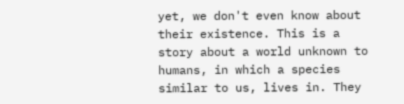yet, we don't even know about their existence. This is a story about a world unknown to humans, in which a species similar to us, lives in. They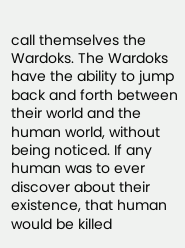call themselves the Wardoks. The Wardoks have the ability to jump back and forth between their world and the human world, without being noticed. If any human was to ever discover about their existence, that human would be killed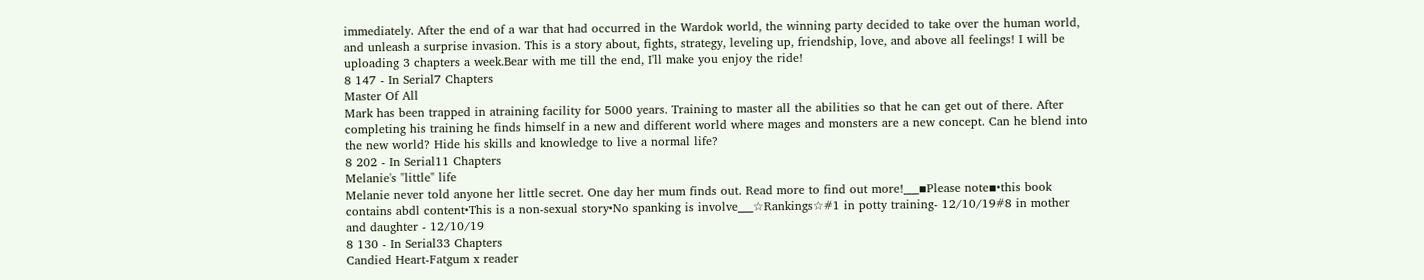immediately. After the end of a war that had occurred in the Wardok world, the winning party decided to take over the human world, and unleash a surprise invasion. This is a story about, fights, strategy, leveling up, friendship, love, and above all feelings! I will be uploading 3 chapters a week.Bear with me till the end, I'll make you enjoy the ride!
8 147 - In Serial7 Chapters
Master Of All
Mark has been trapped in atraining facility for 5000 years. Training to master all the abilities so that he can get out of there. After completing his training he finds himself in a new and different world where mages and monsters are a new concept. Can he blend into the new world? Hide his skills and knowledge to live a normal life?
8 202 - In Serial11 Chapters
Melanie's "little" life
Melanie never told anyone her little secret. One day her mum finds out. Read more to find out more!___▪Please note▪•this book contains abdl content•This is a non-sexual story•No spanking is involve___☆Rankings☆#1 in potty training- 12/10/19#8 in mother and daughter - 12/10/19
8 130 - In Serial33 Chapters
Candied Heart-Fatgum x reader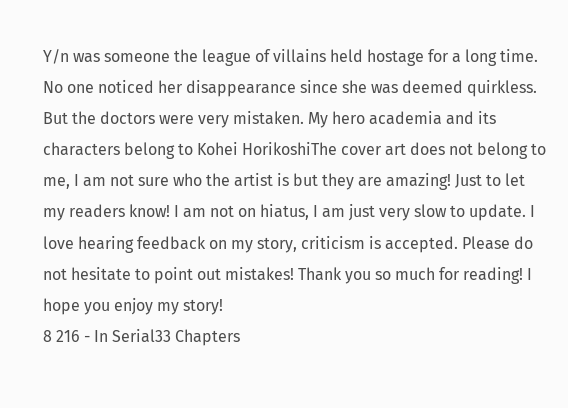Y/n was someone the league of villains held hostage for a long time. No one noticed her disappearance since she was deemed quirkless. But the doctors were very mistaken. My hero academia and its characters belong to Kohei HorikoshiThe cover art does not belong to me, I am not sure who the artist is but they are amazing! Just to let my readers know! I am not on hiatus, I am just very slow to update. I love hearing feedback on my story, criticism is accepted. Please do not hesitate to point out mistakes! Thank you so much for reading! I hope you enjoy my story!
8 216 - In Serial33 Chapters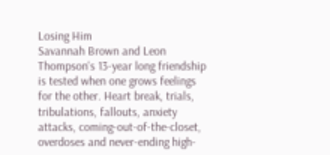Losing Him
Savannah Brown and Leon Thompson's 13-year long friendship is tested when one grows feelings for the other. Heart break, trials, tribulations, fallouts, anxiety attacks, coming-out-of-the-closet, overdoses and never-ending high-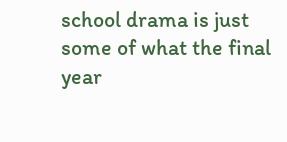school drama is just some of what the final year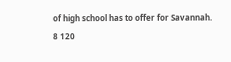of high school has to offer for Savannah.
8 120